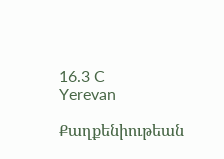16.3 C
Yerevan

Քաղքենիութեան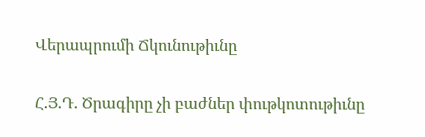Վերապրումի Ճկունութիւնը

Հ.Յ.Դ. Ծրագիրը չի բաժներ փութկոտութիւնը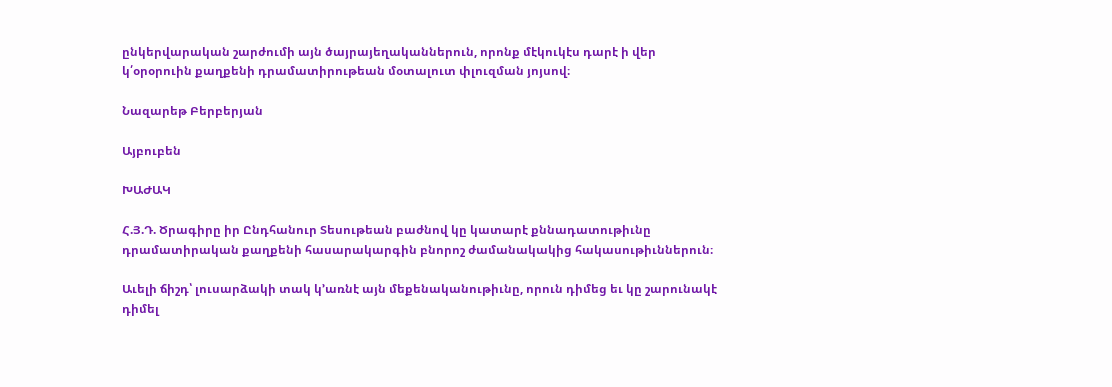ընկերվարական շարժումի այն ծայրայեղականներուն, որոնք մէկուկէս դարէ ի վեր կ՛օրօրուին քաղքենի դրամատիրութեան մօտալուտ փլուզման յոյսով։

Նազարեթ Բերբերյան

Այբուբեն

ԽԱԺԱԿ

Հ.Յ.Դ. Ծրագիրը իր Ընդհանուր Տեսութեան բաժնով կը կատարէ քննադատութիւնը դրամատիրական քաղքենի հասարակարգին բնորոշ ժամանակակից հակասութիւններուն։

Աւելի ճիշդ՝ լուսարձակի տակ կ’առնէ այն մեքենականութիւնը, որուն դիմեց եւ կը շարունակէ դիմել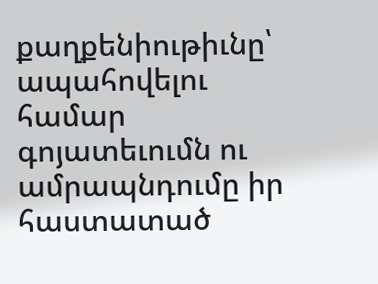քաղքենիութիւնը՝ ապահովելու համար գոյատեւումն ու ամրապնդումը իր հաստատած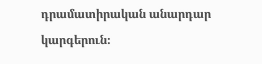դրամատիրական անարդար կարգերուն։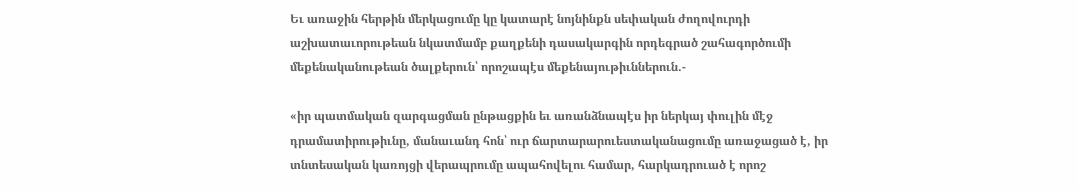Եւ առաջին հերթին մերկացումը կը կատարէ նոյնինքն սեփական ժողովուրդի աշխատաւորութեան նկատմամբ քաղքենի դասակարգին որդեգրած շահագործումի մեքենականութեան ծալքերուն՝ որոշապէս մեքենայութիւններուն.-

«իր պատմական զարգացման ընթացքին եւ առանձնապէս իր ներկայ փուլին մէջ դրամատիրութիւնը, մանաւանդ հոն՝ ուր ճարտարարուեստականացումը առաջացած է, իր տնտեսական կառոյցի վերապրումը ապահովելու համար, հարկադրուած է որոշ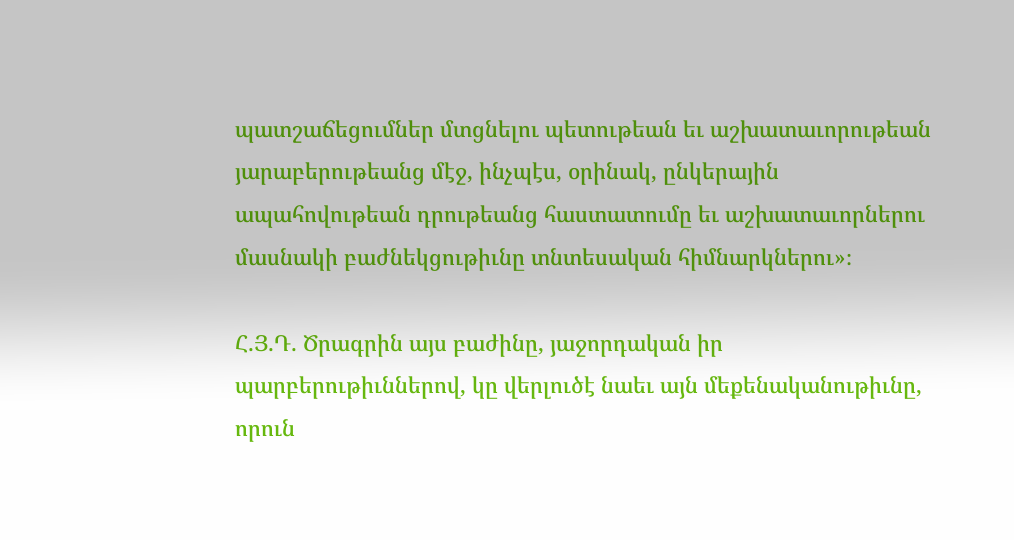պատշաճեցումներ մտցնելու պետութեան եւ աշխատաւորութեան յարաբերութեանց մէջ, ինչպէս, օրինակ, ընկերային ապահովութեան դրութեանց հաստատումը եւ աշխատաւորներու մասնակի բաժնեկցութիւնը տնտեսական հիմնարկներու»։

Հ.Յ.Դ. Ծրագրին այս բաժինը, յաջորդական իր պարբերութիւններով, կը վերլուծէ նաեւ այն մեքենականութիւնը, որուն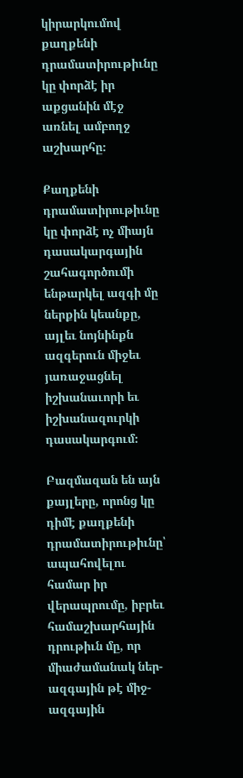կիրարկումով քաղքենի դրամատիրութիւնը կը փորձէ իր աքցանին մէջ առնել ամբողջ աշխարհը։

Քաղքենի դրամատիրութիւնը կը փորձէ ոչ միայն դասակարգային շահագործումի ենթարկել ազգի մը ներքին կեանքը, այլեւ նոյնինքն ազգերուն միջեւ յառաջացնել իշխանաւորի եւ իշխանազուրկի դասակարգում։

Բազմազան են այն քայլերը, որոնց կը դիմէ քաղքենի դրամատիրութիւնը՝ ապահովելու համար իր վերապրումը, իբրեւ համաշխարհային դրութիւն մը, որ միաժամանակ ներ-ազգային թէ միջ-ազգային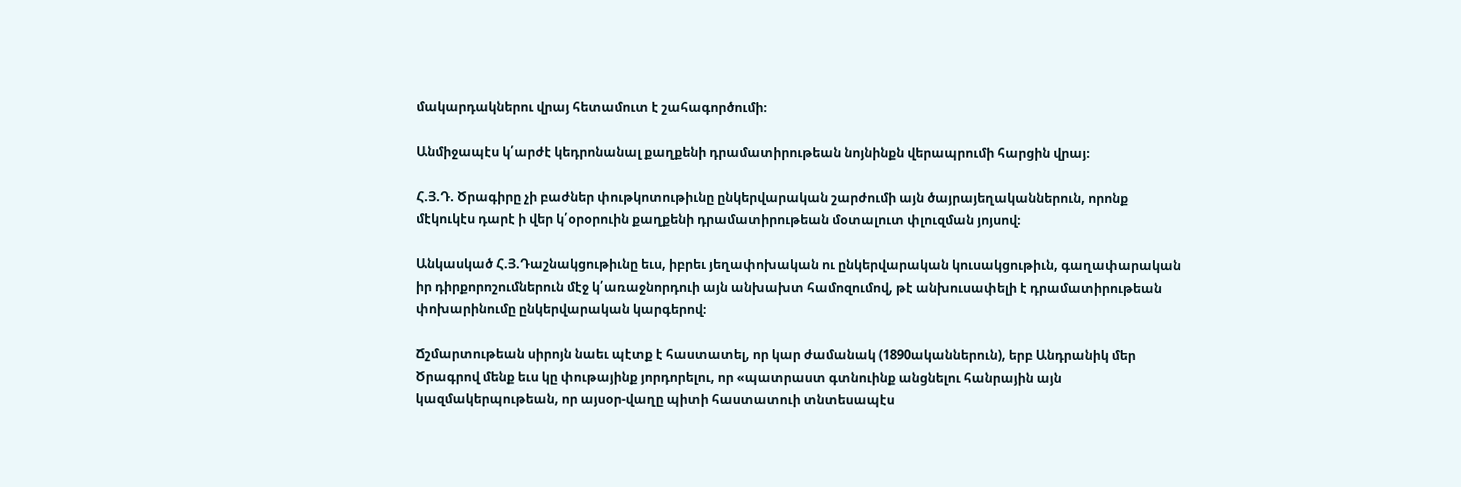մակարդակներու վրայ հետամուտ է շահագործումի։

Անմիջապէս կ՛արժէ կեդրոնանալ քաղքենի դրամատիրութեան նոյնինքն վերապրումի հարցին վրայ։

Հ.Յ.Դ. Ծրագիրը չի բաժներ փութկոտութիւնը ընկերվարական շարժումի այն ծայրայեղականներուն, որոնք մէկուկէս դարէ ի վեր կ՛օրօրուին քաղքենի դրամատիրութեան մօտալուտ փլուզման յոյսով։

Անկասկած Հ.Յ.Դաշնակցութիւնը եւս, իբրեւ յեղափոխական ու ընկերվարական կուսակցութիւն, գաղափարական իր դիրքորոշումներուն մէջ կ՛առաջնորդուի այն անխախտ համոզումով, թէ անխուսափելի է դրամատիրութեան փոխարինումը ընկերվարական կարգերով։

Ճշմարտութեան սիրոյն նաեւ պէտք է հաստատել, որ կար ժամանակ (1890ականներուն), երբ Անդրանիկ մեր Ծրագրով մենք եւս կը փութայինք յորդորելու, որ «պատրաստ գտնուինք անցնելու հանրային այն կազմակերպութեան, որ այսօր-վաղը պիտի հաստատուի տնտեսապէս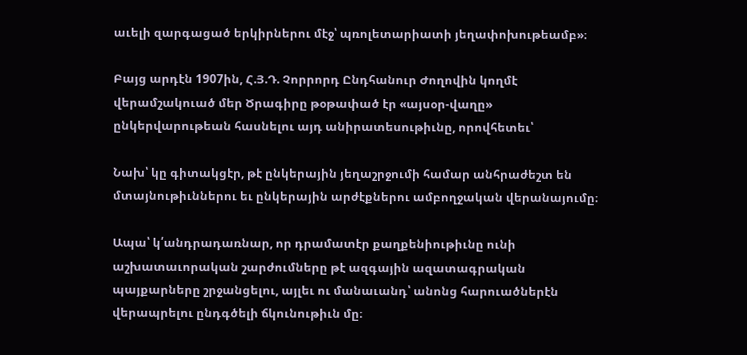աւելի զարգացած երկիրներու մէջ՝ պռոլետարիատի յեղափոխութեամբ»։

Բայց արդէն 1907ին, Հ.Յ.Դ. Չորրորդ Ընդհանուր Ժողովին կողմէ վերամշակուած մեր Ծրագիրը թօթափած էր «այսօր-վաղը» ընկերվարութեան հասնելու այդ անիրատեսութիւնը, որովհետեւ՝

Նախ՝ կը գիտակցէր, թէ ընկերային յեղաշրջումի համար անհրաժեշտ են մտայնութիւններու եւ ընկերային արժէքներու ամբողջական վերանայումը։

Ապա՝ կ՛անդրադառնար, որ դրամատէր քաղքենիութիւնը ունի աշխատաւորական շարժումները թէ ազգային ազատագրական պայքարները շրջանցելու, այլեւ ու մանաւանդ՝ անոնց հարուածներէն վերապրելու ընդգծելի ճկունութիւն մը։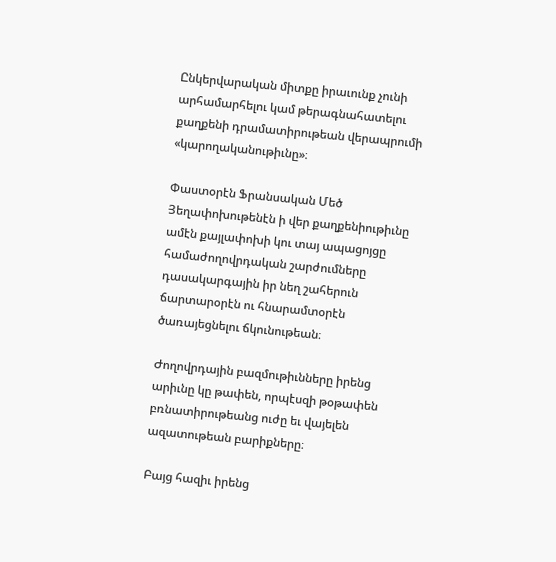Ընկերվարական միտքը իրաւունք չունի արհամարհելու կամ թերագնահատելու քաղքենի դրամատիրութեան վերապրումի «կարողականութիւնը»։

Փաստօրէն Ֆրանսական Մեծ Յեղափոխութենէն ի վեր քաղքենիութիւնը ամէն քայլափոխի կու տայ ապացոյցը համաժողովրդական շարժումները դասակարգային իր նեղ շահերուն ճարտարօրէն ու հնարամտօրէն ծառայեցնելու ճկունութեան։

Ժողովրդային բազմութիւնները իրենց արիւնը կը թափեն, որպէսզի թօթափեն բռնատիրութեանց ուժը եւ վայելեն ազատութեան բարիքները։

Բայց հազիւ իրենց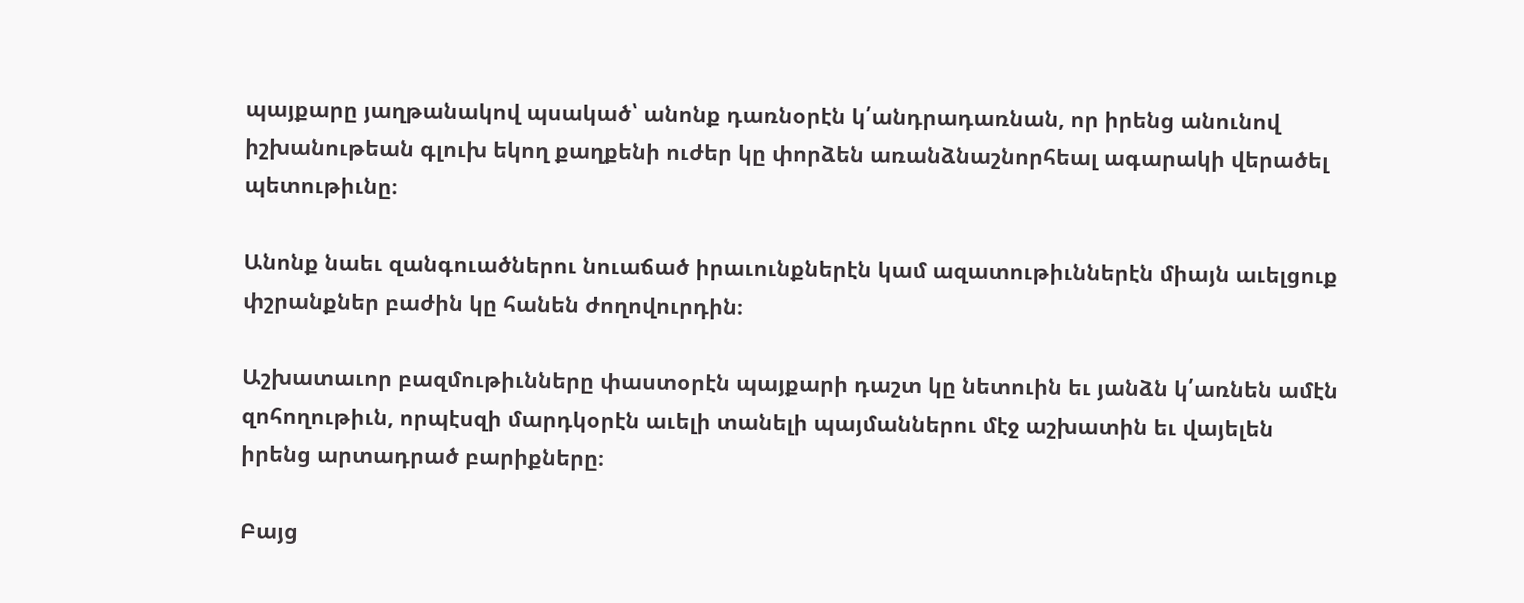պայքարը յաղթանակով պսակած՝ անոնք դառնօրէն կ՛անդրադառնան, որ իրենց անունով իշխանութեան գլուխ եկող քաղքենի ուժեր կը փորձեն առանձնաշնորհեալ ագարակի վերածել պետութիւնը։

Անոնք նաեւ զանգուածներու նուաճած իրաւունքներէն կամ ազատութիւններէն միայն աւելցուք փշրանքներ բաժին կը հանեն ժողովուրդին։

Աշխատաւոր բազմութիւնները փաստօրէն պայքարի դաշտ կը նետուին եւ յանձն կ՛առնեն ամէն զոհողութիւն, որպէսզի մարդկօրէն աւելի տանելի պայմաններու մէջ աշխատին եւ վայելեն իրենց արտադրած բարիքները։

Բայց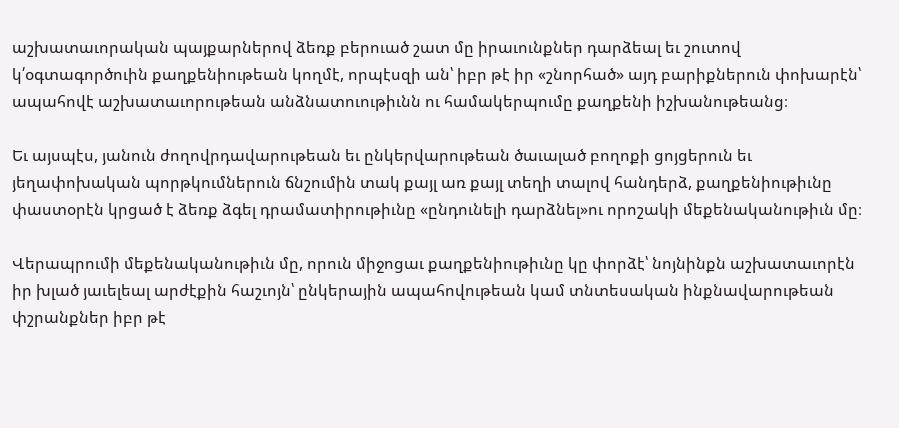աշխատաւորական պայքարներով ձեռք բերուած շատ մը իրաւունքներ դարձեալ եւ շուտով կ՛օգտագործուին քաղքենիութեան կողմէ, որպէսզի ան՝ իբր թէ իր «շնորհած» այդ բարիքներուն փոխարէն՝ ապահովէ աշխատաւորութեան անձնատուութիւնն ու համակերպումը քաղքենի իշխանութեանց։

Եւ այսպէս, յանուն ժողովրդավարութեան եւ ընկերվարութեան ծաւալած բողոքի ցոյցերուն եւ յեղափոխական պորթկումներուն ճնշումին տակ քայլ առ քայլ տեղի տալով հանդերձ, քաղքենիութիւնը փաստօրէն կրցած է ձեռք ձգել դրամատիրութիւնը «ընդունելի դարձնել»ու որոշակի մեքենականութիւն մը։

Վերապրումի մեքենականութիւն մը, որուն միջոցաւ քաղքենիութիւնը կը փորձէ՝ նոյնինքն աշխատաւորէն իր խլած յաւելեալ արժէքին հաշւոյն՝ ընկերային ապահովութեան կամ տնտեսական ինքնավարութեան փշրանքներ իբր թէ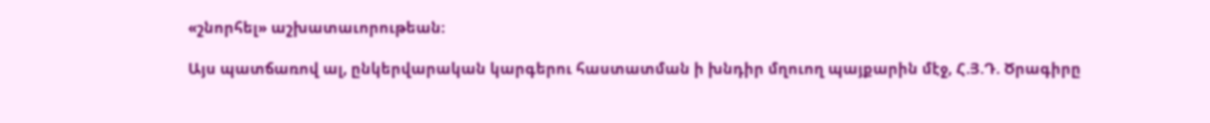«շնորհել» աշխատաւորութեան։

Այս պատճառով ալ, ընկերվարական կարգերու հաստատման ի խնդիր մղուող պայքարին մէջ, Հ.Յ.Դ. Ծրագիրը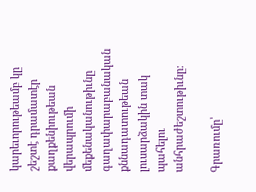կարեւորութեամբ կը շեշտէ դրամատէր քաղքենիութեան վերապրումի մեքենականութիւնը գաղափարաբանական քննադատութեան լուսարձակին տակ պահելու անհրաժեշտութիւնը։

Գրառումը՝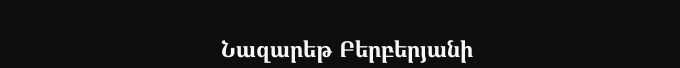Նազարեթ Բերբերյանի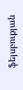ֆեյսբուքյան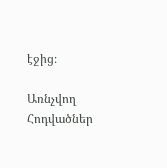էջից։

Առնչվող Հոդվածներ